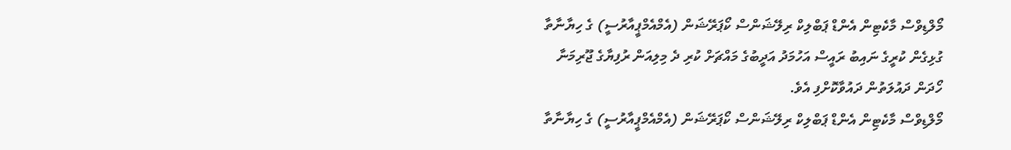މޯލްޑިވްސް މާކެޓިން އެންޑް ޕަބްލިކް ރިލޭޝަންސް ކޯޕަރޭޝަން (އެމްއެމްޕީއާރުސީ) ގެ ހިޔާނާތާ ގުޅިގެން ކުރީގެ ނައިބު ރައީސް އަހުމަދު އަދީބުގެ މައްޗަށް ކުރި ދެ މިލިއަން ރުފިޔާގެ ޖޫރިމަނާ ހޯދަން ދައުލަތުން ދައުވާކޮށްފި އެވެ.
މޯލްޑިވްސް މާކެޓިން އެންޑް ޕަބްލިކް ރިލޭޝަންސް ކޯޕަރޭޝަން (އެމްއެމްޕީއާރުސީ) ގެ ހިޔާނާތާ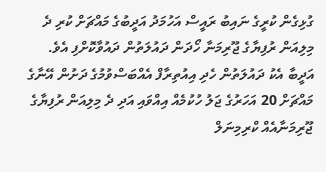ގުޅިގެން ކުރީގެ ނައިބު ރައީސް އަހުމަދު އަދީބުގެ މައްޗަށް ކުރި ދެ މިލިއަން ރުފިޔާގެ ޖޫރިމަނާ ހޯދަން ދައުލަތުން ދައުވާކޮށްފި އެވެ.
އަދީބާ އެކު ދައުލަތުން ހެދި އިއުތިރާފް އެއްބަސްވުމުގެ ދަށުން އޭނާގެ މައްޗަށް 20 އަހަރުގެ ޖަލު ހުކުމެއް އިއްވައި އަދި ދެ މިލިއަން ރުފިޔާގެ ޖޫރިމަނާއެއް ކްރިމިނަލް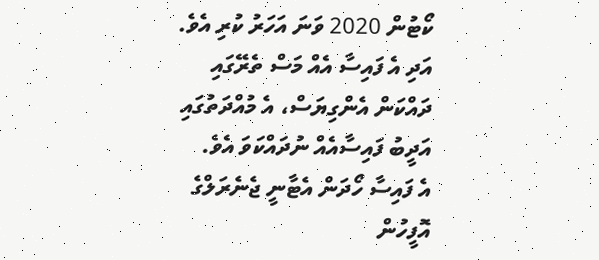ކޯޓުން 2020 ވަނަ އަހަރު ކުރި އެވެ. އަދި އެ ފައިސާ އެއް މަސް ތެރޭގައި ދައްކަން އެންގިޔަސް، އެ މުއްދަތުގައި އަދީބު ފައިސާއެއް ނުދައްކަވަ އެވެ.
އެ ފައިސާ ހޯދަން އެޓާނީ ޖެނެރަލްގެ އޮފީހުން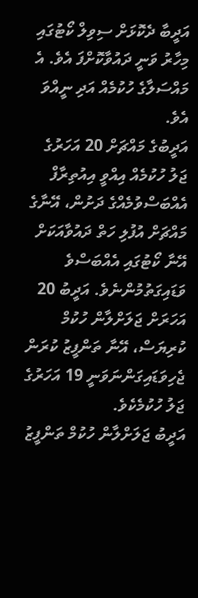އަދީބާ ދެކޮޅަށް ސިވިލް ކޯޓުގައި މިހާރު ވަނީ ދައުވާކޮށްފަ އެވެ. އެ މައްސަލާގެ ހުކުމެއް އަދި ނީއްވަ އެވެ.
އަދީބުގެ މައްޗަށް 20 އަހަރުގެ ޖަލު ހުކުމެއް އިއްވީ އިއުތިރާފް އެއްބަސްވުމެއްގެ ދަށުން، އޭނާގެ މައްޗަށް އުފުލި ހަތް ދައުވާއަކަށް އޭނާ ކޯޓުގައި އެއްބަސްވެ ވަޑައިގަތުމުންނެވެ. އަދީބު 20 އަހަރަށް ޖަލަށްލާން ހުކުމް ކުރިޔަސް، އޭނާ ތަންފީޒު ކުރަން ޖެހިވަޑައިގަންނަވަނީ 19 އަހަރުގެ ޖަލު ހުކުމެކެވެ.
އަދީބު ޖަލަށްލާން ހުކުމް ތަންފީޒު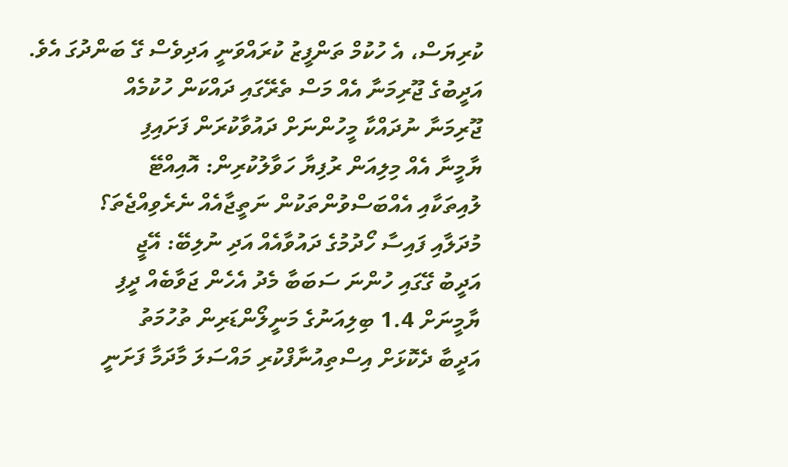ކުރިޔަސް، އެ ހުކުމް ތަންފީޒު ކުރައްވަނީ އަދިވެސް ގޭ ބަންދުގަ އެވެ.
އަދީބުގެ ޖޫރިމަނާ އެއް މަސް ތެރޭގައި ދައްކަން ހުކުމެއް
ޖޫރިމަނާ ނުދައްކާ މީހުންނަށް ދައުވާކުރަން ފަށައިފި
ޔާމީނާ އެއް މިލިއަން ރުފިޔާ ހަވާލުކުރިން: އޮއިއްޓޭ
ލުއިތަކާއި އެއްބަސްވުންތަކުން ނަތީޖާއެއް ނެރެވިއްޖެތަ؟
މުދަލާއި ފައިސާ ހޯދުމުގެ ދައުވާއެއް އަދި ނުލިބޭ: އޭޖީ
އަދީބު ގޭގައި ހުންނަ ސަބަބާ މެދު އެހެން ޖަވާބެއް ދީފި
ޔާމީނަށް 1.4 ބިލިއަނުގެ މަނީލޯންޑަރިން ތުހުމަތު
އަދީބާ ދެކޮޅަށް އިސްތިއުނާފްކުރި މައްސަލަ މާދަމާ ފަށަނީ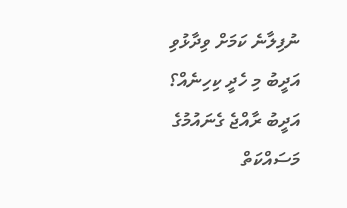ނުފިލާނެ ކަމަށް ވިދާޅުވި އަދީބު މި ހެދީ ކިހިނެއް؟
އަދީބު ރާއްޖެ ގެނައުމުގެ މަސައްކަތް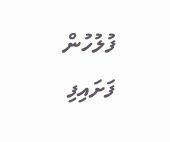ފުލުހުން ފަށައިފި